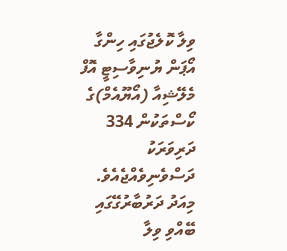ވިލާ ކޮލެޖުގައި ހިންގާ އޯޕަން ޔުނިވާސިޓީ އޮފް މެލޭޝިއާ (އޯޔޫއެމް)ގެ ކޯސްތަކުން 334 ދަރިވަރަކު ދަސްވެނިވެއްޖެއެވެ.
މިއަދު ދަރުބާރުގޭގައި ބޭއްވި ވިލާ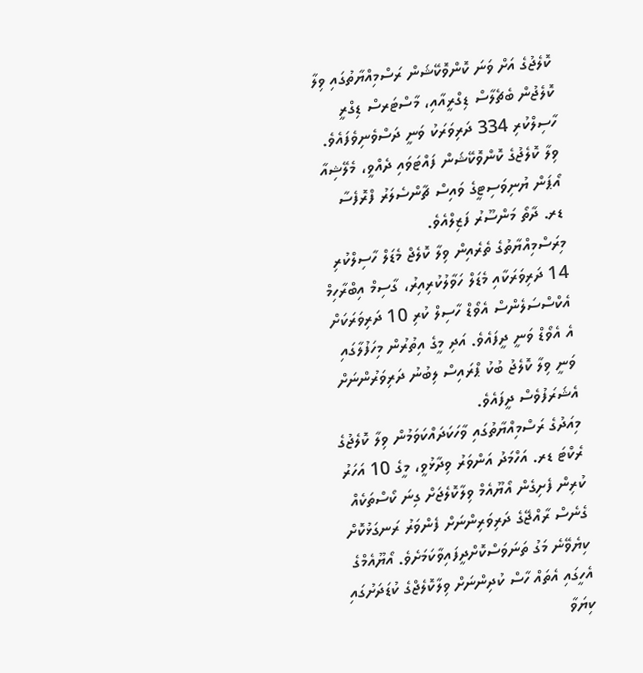ކޮލެޖުގެ އަށް ވަނަ ކޮންވޮކޭޝަން ރަސްމިއްޔާތުގައި ވިލާ ކޮލެޖުން ބެޗެލާސް ޑިގްރީއާއި، މާސްޓަރސް ޑިގްރީ ހާސިލްކުރި 334 ދަރިވަރަކު ވަނީ ދަސްވެނިވެފައެވެ.
ވިލާ ކޮލެޖުގެ ކޮންވޮކޭޝަން ފައްޓަވައި ދެއްވީ، މެލޭޝިއާ އޯޕަން ޔުނިވަސިޓީގެ ވައިސް ޗާންސެލަރު ފްރޮފެސާ ޑރ. ދާތޯ މަންސޫރު ފަޒިލްއެވެ.
މިރަސްމިއްޔާތުގެ ތެރެއިން ވިލާ ކޮލެޖް މެޑަލް ހާސިލްކުރި 14 ދަރިވަރަކާއި މެޑަލް ހަވާލުކުރިއިރު، ގާސިމް އިބްރާހިމް އެކްސްސަލެންސް އެވޯޑް ހާސިލް ކުރި 10 ދަރިވަރަކަށް އެ އެވޯޑް ވަނީ ދީފައެވެ. އަދި މީގެ އިތުރުން މިހަފުލާގައި ވަނީ ވިލާ ކޮލެޖު ބުކު ޕްރައިސް ލިބުނު ދަރިވަރުންނަށް އެޝަރަފުވެސް ދީފައެވެ.
މިއަދުގެ ރަސްމިއްޔާތުގައި ވާހަކަދައްކަވަމުން ވިލާ ކޮލެޖުގެ ރެކްޓަ ޑރ. އަހްމަދު އަންވަރު ވިދާޅުވީ، މީގެ 10 އަހަރު ކުރިން ފެށިގެން އޯޔޫއެމް ވިލާކޮލެޖަށް ގިނަ ކޯސްތަކެއް ގެނެސް ރާއްޖޭގެ ދަރިވަރިންނަށް ފެންވަރު ރަނގަޅުކޮށް ކިޔެވޭނެ މަގު ތަނަވަސްކޮށްދީފައިވާކަމަށެވެ. އޯޔޫއެމްގެ އެހީގައި އެތައް ހާސް ކުދިންނަށް ވިލާކޮލެޖްގެ ކުޑަދަށުގައި ކިޔަވާ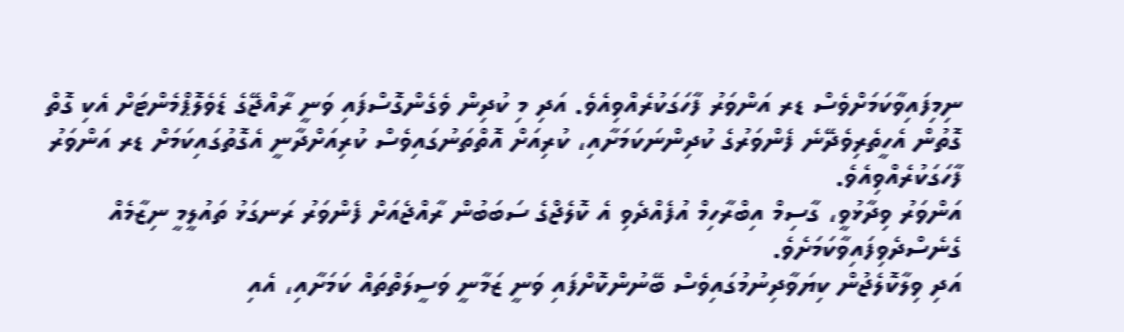ނިމިފައިވާކަމަށްވެސް ޑރ އަންވަރު ފާހަގަކުރެއްވިއެވެ. އަދި މި ކުދިން ވެގެންގޮސްފައި ވަނީ ރާއްޖޭގެ ޑެވެލޮޕްމެންޓަށް އެކި ގޮތް ގޮތުން އެހީތެރިވެދޭނެ ފެންވަރުގެ ކުދިންނަކަމަށާއި، ކުރިއަށް އޮތްތަނުގައިވެސް ކުރިއަށްދާނީ އެގޮތުގައިކަމަށް ޑރ އަންވަރު ފާހަގަކުރެއްވިއެވެ.
އަންވަރު ވިދާޅުވީ، ގާސިމް އިބްރާހިމް އުފެއްދެވި އެ ކޮލެޖްގެ ސަބަބުން ރާއްޖެއަށް ފެންވަރު ރަނގަޅު ތައުލީމީ ނިޒާމެއް ގެނެސްދެވިފައިވާކަމަށެވެ.
އަދި ވިލާކޮލެޖުން ކިޔަވާދިނުމުގައިވެސް ބޭނުންކޮށްފައި ވަނީ ޒަމާނީ ވަސީލަތްތައް ކަމަށާއި، އެއި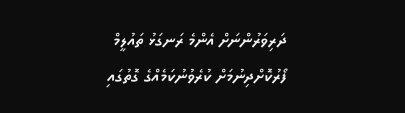ދަރިވަރުންނަށް އެންމެ ރަނގަޅު ތައުލީމް ފޯރުކޮށްދިނުމަށް ކުރެވުނުކަމެއްގެ ގޮތުގައި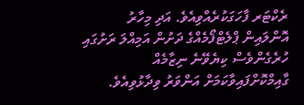ރެކްޓަރ ފާހަގަކުރެއްވިއެވެ. އަދި މިހާރު އޮންލައިން ޕްލެޓްފޯމެއްގެ ދަށުން އަމިއްލަ ރަށުގައި ހުރެގެންވެސް ކިޔެވޭނެ ނިޒާމެއް ގާއިމްކޮށްފައިވާކަމަށް އަންވަރު ވިދާޅުވިއެވެ.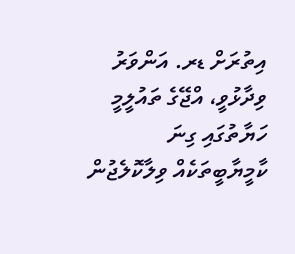އިތުރަށް ޑރ. އަންވަރު ވިދާޅުވީ، އްޖޭގެ ތައުލީމީ ހަޔާތުގައި ގިނަ ކާމީޔާބީތަކެއް ވިލާކޮލެޖުން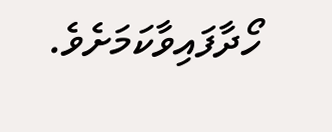ހޯދާފައިވާކަމަށެވެ.